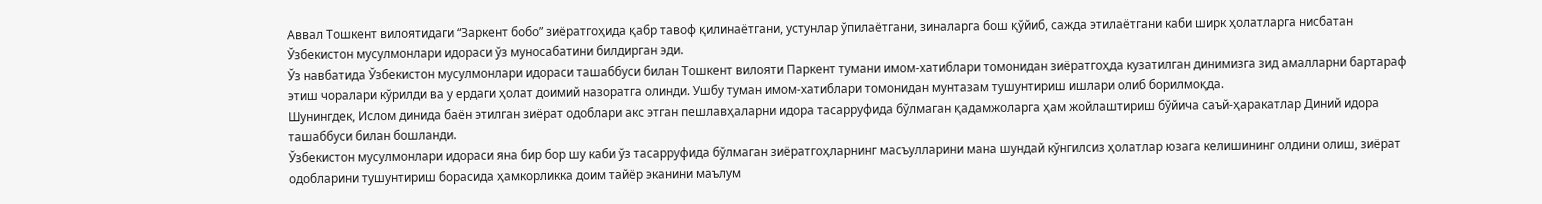Аввал Тошкент вилоятидаги “Заркент бобо” зиёратгоҳида қабр тавоф қилинаётгани, устунлар ўпилаётгани, зиналарга бош қўйиб, сажда этилаётгани каби ширк ҳолатларга нисбатан Ўзбекистон мусулмонлари идораси ўз муносабатини билдирган эди.
Ўз навбатида Ўзбекистон мусулмонлари идораси ташаббуси билан Тошкент вилояти Паркент тумани имом-хатиблари томонидан зиёратгоҳда кузатилган динимизга зид амалларни бартараф этиш чоралари кўрилди ва у ердаги ҳолат доимий назоратга олинди. Ушбу туман имом-хатиблари томонидан мунтазам тушунтириш ишлари олиб борилмоқда.
Шунингдек, Ислом динида баён этилган зиёрат одоблари акс этган пешлавҳаларни идора тасарруфида бўлмаган қадамжоларга ҳам жойлаштириш бўйича саъй-ҳаракатлар Диний идора ташаббуси билан бошланди.
Ўзбекистон мусулмонлари идораси яна бир бор шу каби ўз тасарруфида бўлмаган зиёратгоҳларнинг масъулларини мана шундай кўнгилсиз ҳолатлар юзага келишининг олдини олиш, зиёрат одобларини тушунтириш борасида ҳамкорликка доим тайёр эканини маълум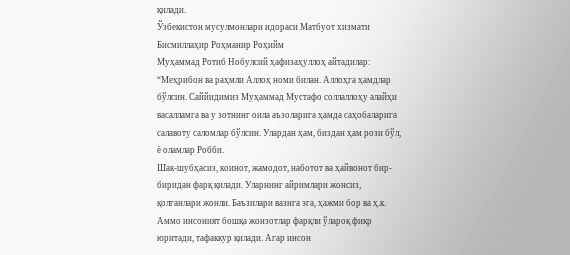қилади.
Ўзбекистон мусулмонлари идораси Матбуот хизмати
Бисмиллаҳир Роҳманир Роҳийм
Муҳаммад Ротиб Нобулсий ҳафизаҳуллоҳ айтадилар: “Меҳрибон ва раҳмли Аллоҳ номи билан. Аллоҳга ҳамдлар бўлсин. Саййидимиз Муҳаммад Мустафо соллаллоҳу алайҳи васалламга ва у зотнинг оила аъзоларига ҳамда саҳобаларига салавоту саломлар бўлсин. Улардан ҳам, биздан ҳам рози бўл, ё оламлар Робби.
Шак-шубҳасиз, коинот, жамодот, наботот ва ҳайвонот бир-биридан фарқ қилади. Уларнинг айримлари жонсиз, қолганлари жонли. Баъзилари вазнга эга, ҳажми бор ва ҳ.к.
Аммо инсоният бошқа жонзотлар фарқли ўлароқ фикр юритади, тафаккур қилади. Агар инсон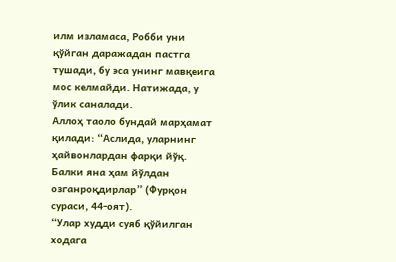илм изламаса, Робби уни қўйган даражадан пастга тушади, бу эса унинг мавқеига мос келмайди. Натижада, у ўлик саналади.
Аллоҳ таоло бундай марҳамат қилади: “Аслида, уларнинг ҳайвонлардан фарқи йўқ. Балки яна ҳам йўлдан озганроқдирлар” (Фурқон сураси, 44-оят).
“Улар худди суяб қўйилган ходага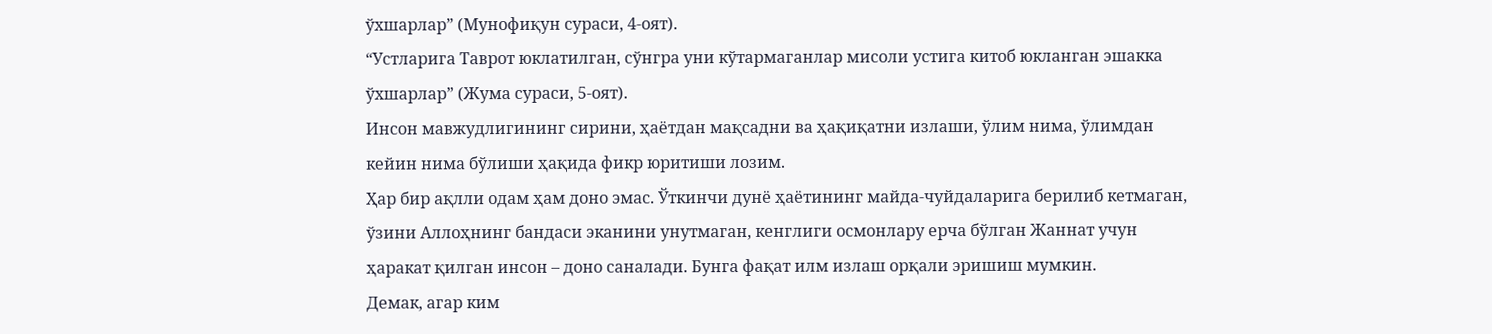ўхшарлар” (Мунофиқун сураси, 4-оят).
“Устларига Таврот юклатилган, сўнгра уни кўтармаганлар мисоли устига китоб юкланган эшакка ўхшарлар” (Жума сураси, 5-оят).
Инсон мавжудлигининг сирини, ҳаётдан мақсадни ва ҳақиқатни излаши, ўлим нима, ўлимдан кейин нима бўлиши ҳақида фикр юритиши лозим.
Ҳар бир ақлли одам ҳам доно эмас. Ўткинчи дунё ҳаётининг майда-чуйдаларига берилиб кетмаган, ўзини Аллоҳнинг бандаси эканини унутмаган, кенглиги осмонлару ерча бўлган Жаннат учун ҳаракат қилган инсон – доно саналади. Бунга фақат илм излаш орқали эришиш мумкин.
Демак, агар ким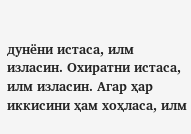дунёни истаса, илм изласин. Охиратни истаса, илм изласин. Агар ҳар иккисини ҳам хоҳласа, илм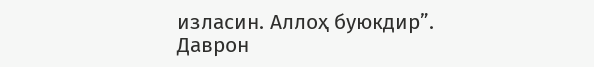изласин. Аллоҳ буюкдир”.
Даврон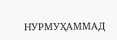НУРМУҲАММАД